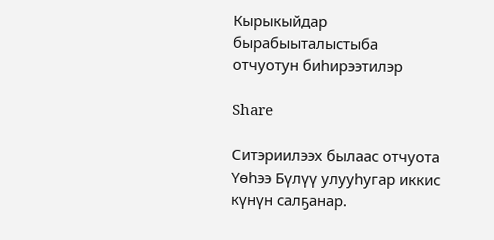Кырыкыйдар бырабыыталыстыба отчуотун биһирээтилэр

Share

Ситэриилээх былаас отчуота Үөһээ Бүлүү улууһугар иккис күнүн салҕанар.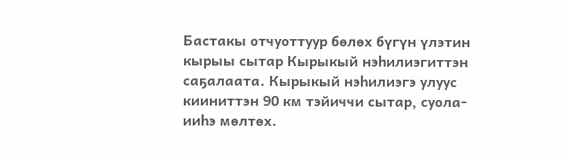Бастакы отчуоттуур бөлөх бүгүн үлэтин кырыы сытар Кырыкый нэһилиэгиттэн саҕалаата. Кырыкый нэһилиэгэ улуус кииниттэн 90 км тэйиччи сытар, суола-ииһэ мөлтөх.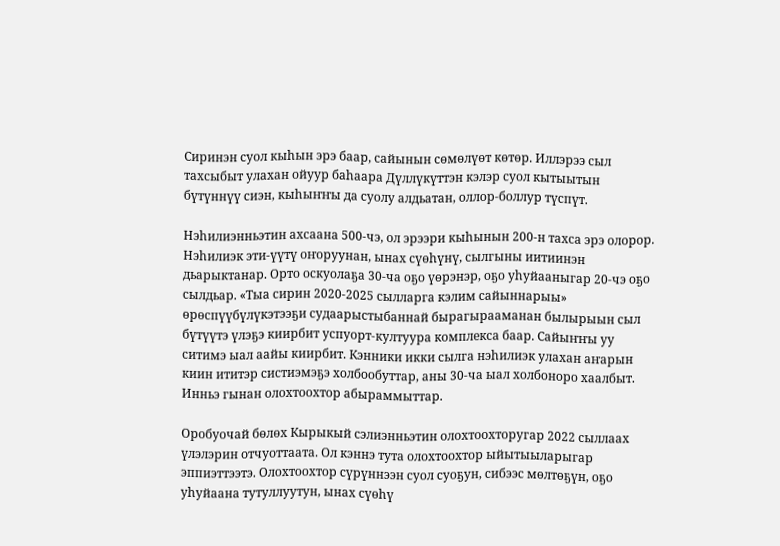Сиринэн суол кыһын эрэ баар, сайынын сөмөлүөт көтөр. Иллэрээ сыл тахсыбыт улахан ойуур баһаара Дүллүкүттэн кэлэр суол кытыытын бүтүннүү сиэн, кыһыҥҥы да суолу алдьатан, оллор-боллур түспүт.

Нэһилиэнньэтин ахсаана 500-чэ, ол эрээри кыһынын 200-н тахса эрэ олорор. Нэһилиэк эти-үүтү оҥоруунан, ынах сүөһүнү, сылгыны иитиинэн дьарыктанар. Орто оскуолаҕа 30-ча оҕо үөрэнэр, оҕо уһуйааныгар 20-чэ оҕо сылдьар. «Тыа сирин 2020-2025 сылларга кэлим сайыннарыы» өрөспүүбүлүкэтээҕи судаарыстыбаннай бырагырааманан былырыын сыл бүтүүтэ үлэҕэ киирбит успуорт-култуура комплекса баар. Сайыҥҥы уу ситимэ ыал аайы киирбит. Кэнники икки сылга нэһилиэк улахан аҥарын киин ититэр систиэмэҕэ холбообуттар, аны 30-ча ыал холбоноро хаалбыт. Инньэ гынан олохтоохтор абыраммыттар.

Оробуочай бөлөх Кырыкый сэлиэнньэтин олохтоохторугар 2022 сыллаах үлэлэрин отчуоттаата. Ол кэннэ тута олохтоохтор ыйытыыларыгар эппиэттээтэ. Олохтоохтор сүрүннээн суол суоҕун, сибээс мөлтөҕүн, оҕо уһуйаана тутуллуутун, ынах сүөһү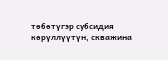төбөтүгэр субсидия көрүллүүтүн, скважина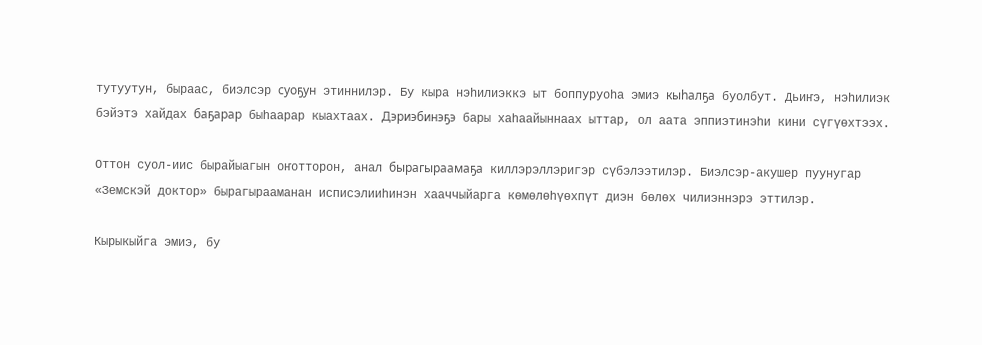тутуутун, быраас, биэлсэр суоҕун этиннилэр. Бу кыра нэһилиэккэ ыт боппуруоһа эмиэ кыһалҕа буолбут. Дьиҥэ, нэһилиэк бэйэтэ хайдах баҕарар быһаарар кыахтаах. Дэриэбинэҕэ бары хаһаайыннаах ыттар, ол аата эппиэтинэһи кини сүгүөхтээх.

Оттон суол-иис бырайыагын оҥотторон, анал бырагыраамаҕа киллэрэллэригэр сүбэлээтилэр. Биэлсэр-акушер пуунугар «Земскэй доктор» бырагырааманан исписэлииһинэн хааччыйарга көмөлөһүөхпүт диэн бөлөх чилиэннэрэ эттилэр.

Кырыкыйга эмиэ, бу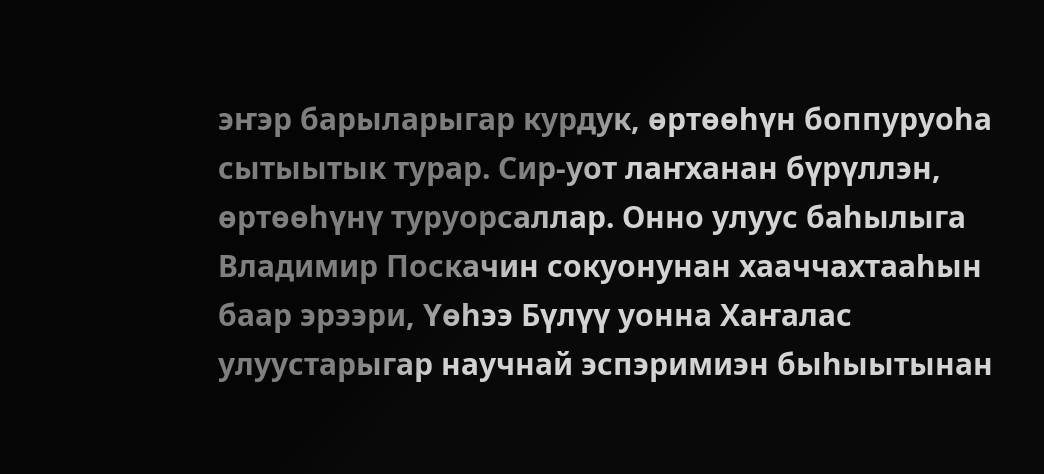эҥэр барыларыгар курдук, өртөөһүн боппуруоһа сытыытык турар. Сир-уот лаҥханан бүрүллэн, өртөөһүнү туруорсаллар. Онно улуус баһылыга Владимир Поскачин сокуонунан хааччахтааһын баар эрээри, Үөһээ Бүлүү уонна Хаҥалас улуустарыгар научнай эспэримиэн быһыытынан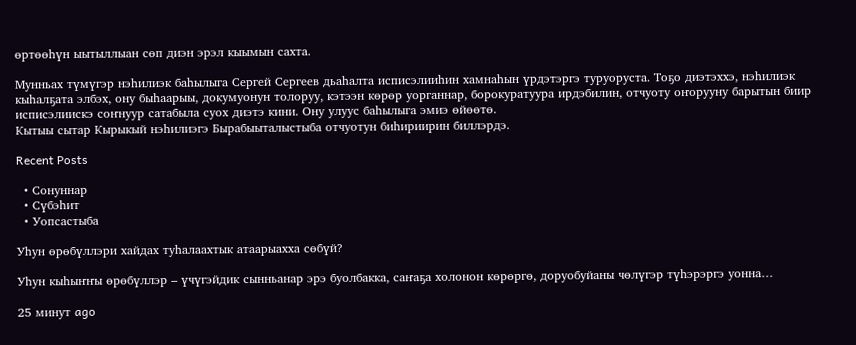өртөөһүн ыытыллыан сөп диэн эрэл кыымын сахта.

Мунньах түмүгэр нэһилиэк баһылыга Сергей Сергеев дьаһалта исписэлииһин хамнаһын үрдэтэргэ туруоруста. Тоҕо диэтэххэ, нэһилиэк кыһалҕата элбэх, ону быһаарыы, докумуонун толоруу, кэтээн көрөр уорганнар, борокуратуура ирдэбилин, отчуоту оҥорууну барытын биир исписэлиискэ соҥнуур сатабыла суох диэтэ кини. Ону улуус баһылыга эмиэ өйөөтө.
Кытыы сытар Кырыкый нэһилиэгэ Бырабыыталыстыба отчуотун биһириирин биллэрдэ.

Recent Posts

  • Сонуннар
  • Сүбэһит
  • Уопсастыба

Уһун өрөбүллэри хайдах туһалаахтык атаарыахха сөбүй?

Уһун кыһыҥҥы өрөбүллэр – үчүгэйдик сынньанар эрэ буолбакка, саҥаҕа холонон көрөргө, доруобуйаны чөлүгэр түһэрэргэ уонна…

25 минут ago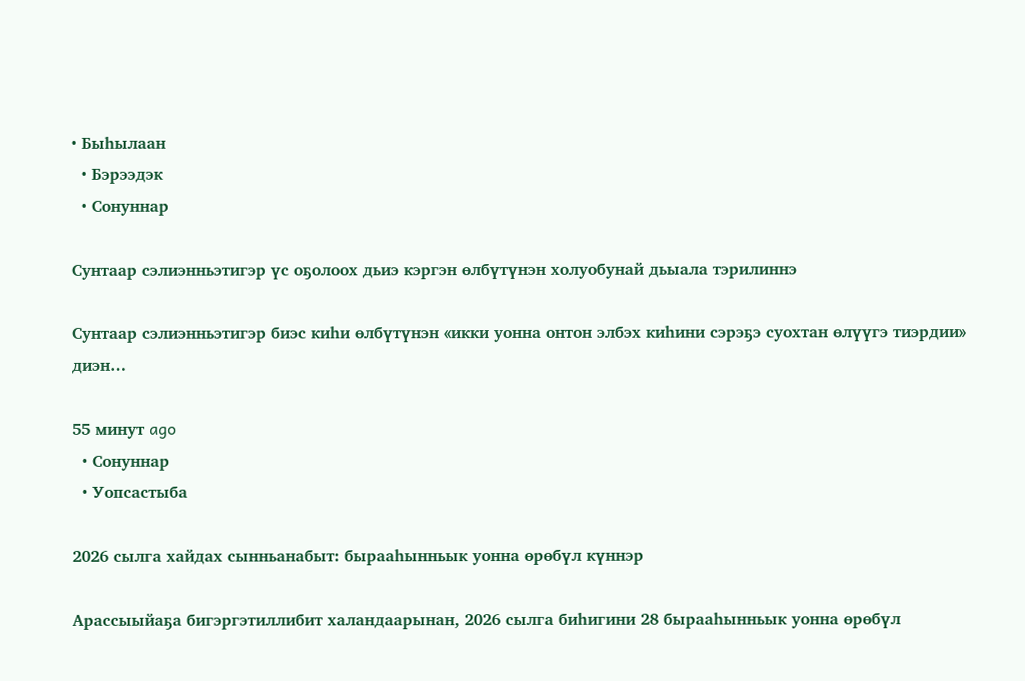• Быһылаан
  • Бэрээдэк
  • Сонуннар

Сунтаар сэлиэнньэтигэр үс оҕолоох дьиэ кэргэн өлбүтүнэн холуобунай дьыала тэрилиннэ

Сунтаар сэлиэнньэтигэр биэс киһи өлбүтүнэн «икки уонна онтон элбэх киһини сэрэҕэ суохтан өлүүгэ тиэрдии» диэн…

55 минут ago
  • Сонуннар
  • Уопсастыба

2026 сылга хайдах сынньанабыт: бырааһынньык уонна өрөбүл күннэр

Арассыыйаҕа бигэргэтиллибит халандаарынан, 2026 сылга биһигини 28 бырааһынньык уонна өрөбүл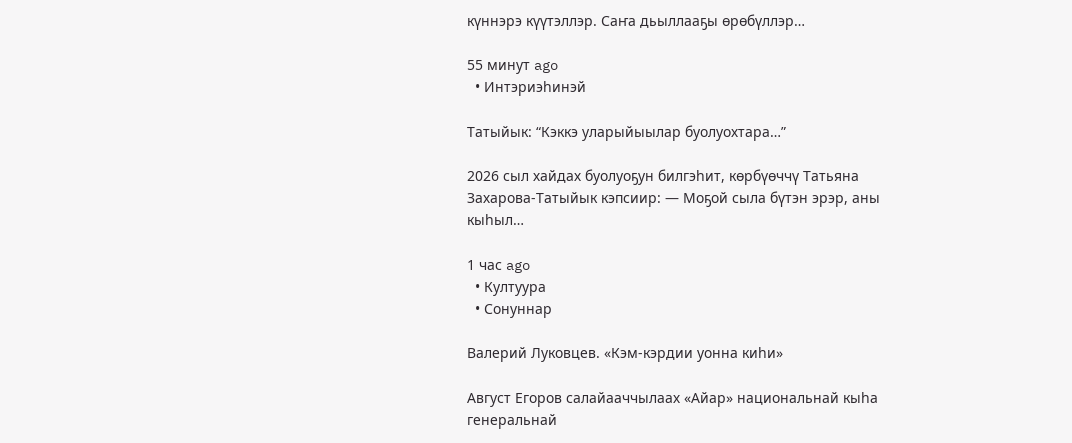күннэрэ күүтэллэр. Саҥа дьыллааҕы өрөбүллэр…

55 минут ago
  • Интэриэһинэй

Татыйык: “Кэккэ уларыйыылар буолуохтара…”

2026 сыл хайдах буолуоҕун билгэһит, көрбүөччү Татьяна Захарова-Татыйык кэпсиир: — Моҕой сыла бүтэн эрэр, аны кыһыл…

1 час ago
  • Култуура
  • Сонуннар

Валерий Луковцев. «Кэм-кэрдии уонна киһи»

Август Егоров салайааччылаах «Айар» национальнай кыһа генеральнай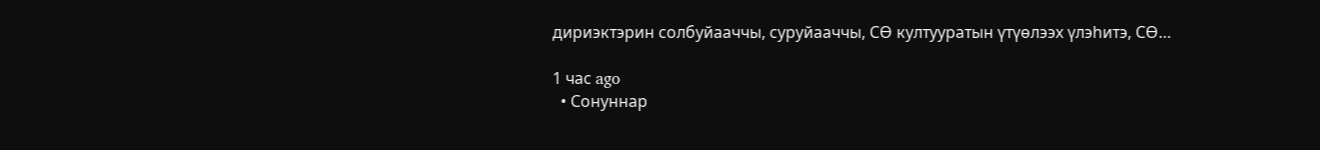дириэктэрин солбуйааччы, суруйааччы, СӨ култууратын үтүөлээх үлэһитэ, СӨ…

1 час ago
  • Сонуннар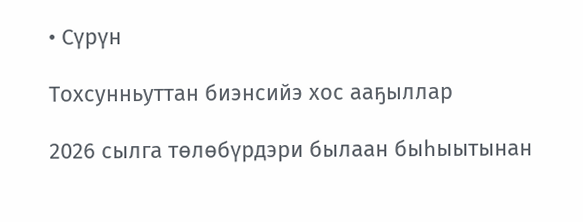• Сүрүн

Тохсунньуттан биэнсийэ хос ааҕыллар

2026 сылга төлөбүрдэри былаан быһыытынан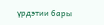үрдэтии бары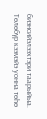биэнсийэлээхтэри таарыйыа. Төлөбүр кээмэйэ уонна төһө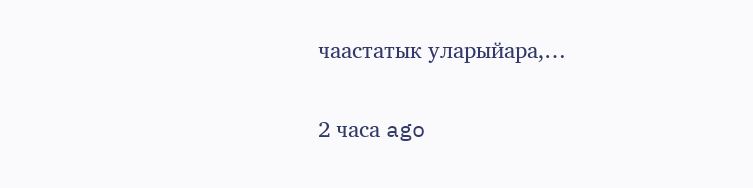чаастатык уларыйара,…

2 часа ago